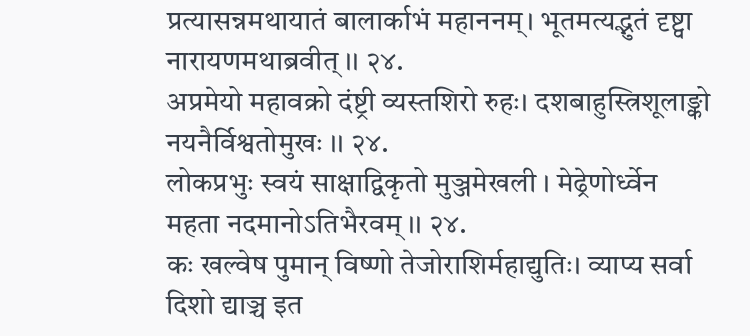प्रत्यासन्नमथायातं बालार्काभं महाननम्। भूतमत्यद्भुतं दृष्ट्वा नारायणमथाब्रवीत् ।। २४.
अप्रमेयो महावक्रो दंष्ट्री व्यस्तशिरो रुहः। दशबाहुस्त्रिशूलाङ्को नयनैर्विश्वतोमुखः ।। २४.
लोकप्रभुः स्वयं साक्षाद्विकृतो मुञ्जमेखली । मेढ्रेणोर्ध्वेन महता नदमानोऽतिभैरवम् ।। २४.
कः खल्वेष पुमान् विष्णो तेजोराशिर्महाद्युतिः। व्याप्य सर्वा दिशो द्याञ्च इत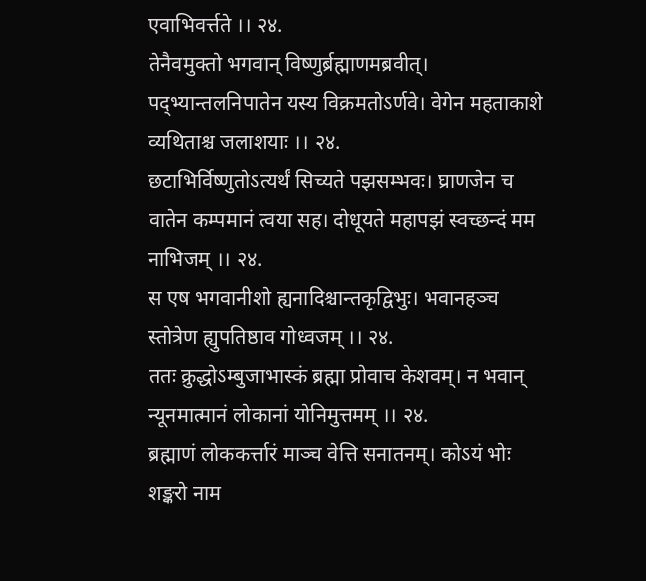एवाभिवर्त्तते ।। २४.
तेनैवमुक्तो भगवान् विष्णुर्ब्रह्माणमब्रवीत्। पद्भ्यान्तलनिपातेन यस्य विक्रमतोऽर्णवे। वेगेन महताकाशे व्यथिताश्च जलाशयाः ।। २४.
छटाभिर्विष्णुतोऽत्यर्थं सिच्यते पझसम्भवः। घ्राणजेन च वातेन कम्पमानं त्वया सह। दोधूयते महापझं स्वच्छन्दं मम नाभिजम् ।। २४.
स एष भगवानीशो ह्यनादिश्चान्तकृद्विभुः। भवानहञ्च स्तोत्रेण ह्युपतिष्ठाव गोध्वजम् ।। २४.
ततः क्रुद्धोऽम्बुजाभास्कं ब्रह्मा प्रोवाच केशवम्। न भवान् न्यूनमात्मानं लोकानां योनिमुत्तमम् ।। २४.
ब्रह्माणं लोककर्त्तारं माञ्च वेत्ति सनातनम्। कोऽयं भोः शङ्करो नाम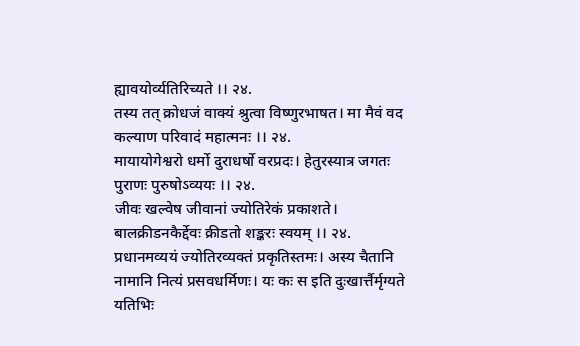ह्यावयोर्व्यतिरिच्यते ।। २४.
तस्य तत् क्रोधजं वाक्यं श्रुत्वा विष्णुरभाषत। मा मैवं वद कल्याण परिवादं महात्मनः ।। २४.
मायायोगेश्वरो धर्मो दुराधर्षो वरप्रदः। हेतुरस्यात्र जगतः पुराणः पुरुषोऽव्ययः ।। २४.
जीवः खल्वेष जीवानां ज्योतिरेकं प्रकाशते। बालक्रीडनकैर्द्देवः क्रीडतो शङ्करः स्वयम् ।। २४.
प्रधानमव्ययं ज्योतिरव्यक्तं प्रकृतिस्तमः। अस्य चैतानि नामानि नित्यं प्रसवधर्मिणः। यः कः स इति दुःखार्त्तैर्मृग्यते यतिभिः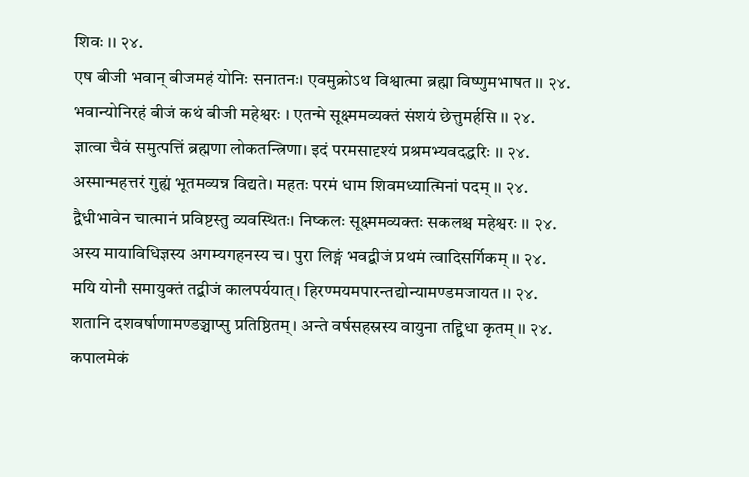शिवः ।। २४.
एष बीजी भवान् बीजमहं योनिः सनातनः। एवमुक्रोऽथ विश्वात्मा ब्रह्मा विष्णुमभाषत ।। २४.
भवान्योनिरहं बीजं कथं बीजी महेश्वरः । एतन्मे सूक्ष्ममव्यक्तं संशयं छेत्तुमर्हसि ।। २४.
ज्ञात्वा चैवं समुत्पत्तिं ब्रह्मणा लोकतन्त्रिणा। इदं परमसादृश्यं प्रश्रमभ्यवदद्धरिः ।। २४.
अस्मान्महत्तरं गुह्यं भूतमव्यन्न विद्यते। महतः परमं धाम शिवमध्यात्मिनां पदम् ।। २४.
द्वैधीभावेन चात्मानं प्रविष्टस्तु व्यवस्थितः। निष्कलः सूक्ष्ममव्यक्तः सकलश्च महेश्वरः ।। २४.
अस्य मायाविधिज्ञस्य अगम्यगहनस्य च। पुरा लिङ्गं भवद्बीजं प्रथमं त्वादिसर्गिकम् ।। २४.
मयि योनौ समायुक्तं तद्बीजं कालपर्ययात्। हिरण्मयमपारन्तद्योन्यामण्डमजायत ।। २४.
शतानि दशवर्षाणामण्डञ्चाप्सु प्रतिष्ठितम्। अन्ते वर्षसहस्रस्य वायुना तद्द्विधा कृतम् ।। २४.
कपालमेकं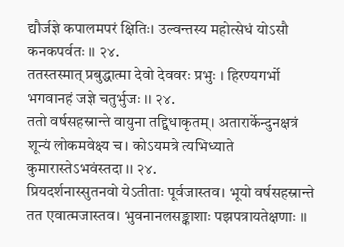द्यौर्जज्ञे कपालमपरं क्षितिः। उल्वन्तस्य महोत्सेधं योऽसौ कनकपर्वतः ।। २४.
ततस्तस्मात् प्रबुद्धात्मा देवो देववरः प्रभुः । हिरण्यगर्भो भगवानहं जज्ञे चतुर्भुजः ।। २४.
ततो वर्षसहस्रान्ते वायुना तद्द्विधाकृतम्। अतारार्केन्दुनक्षत्रं शून्यं लोकमवेक्ष्य च। कोऽयमत्रे त्यभिध्याते कुमारास्तेऽभवंस्तदा ।। २४.
प्रियदर्शनास्सुतनवो येऽतीताः पूर्वजास्तव। भूयो वर्षसहस्रान्ते तत एवात्मजास्तव। भुवनानलसङ्काशाः पझपत्रायतेक्षणाः ।।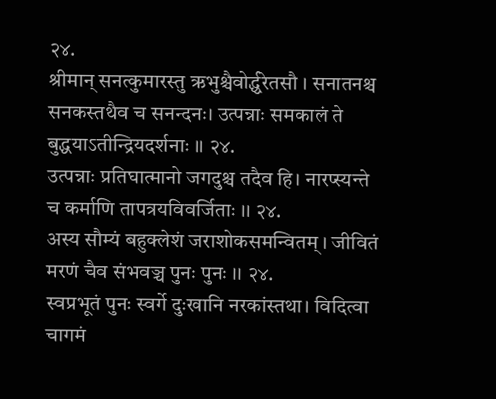२४.
श्रीमान् सनत्कुमारस्तु ऋभुश्चैवोर्द्ध्वरेतसौ । सनातनश्च सनकस्तथैव च सनन्दनः। उत्पन्नाः समकालं ते बुद्धयाऽतीन्द्रियदर्शनाः ।। २४.
उत्पन्नाः प्रतिघात्मानो जगदुश्च तदैव हि। नारप्स्यन्ते च कर्माणि तापत्रयविवर्जिताः ।। २४.
अस्य सौम्यं बहुक्लेशं जराशोकसमन्वितम्। जीवितं मरणं चैव संभवञ्च पुनः पुनः ।। २४.
स्वप्रभूतं पुनः स्वर्गे दुःखानि नरकांस्तथा। विदित्वा चागमं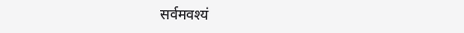सर्वमवश्यं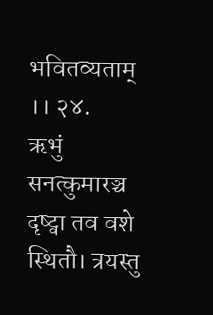भवितव्यताम् ।। २४.
ऋभुं सनत्कुमारञ्च दृष्ट्वा तव वशे स्थितौ। त्रयस्तु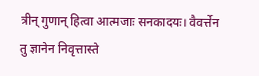त्रीन् गुणान् हित्वा आत्मजाः सनकादयः। वैवर्त्तेन तु ज्ञानेन निवृत्तास्ते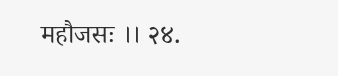महौजसः ।। २४.